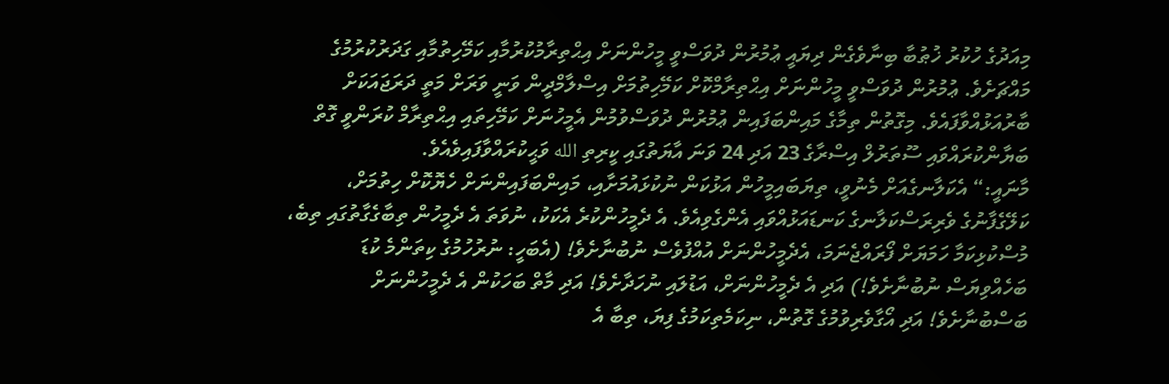މިއަދުގެ ހުކުރު ޚުޠުބާ ބިނާވެގެން ދިޔައީ ޢުމުރުން ދުވަސްވީ މީހުންނަށް އިޙްތިރާމުކުރުމާއި ކަމޭހިތުމާއި ގަދަރުކުރުމުގެ މައްޗަށެވެ. ޢުމުރުން ދުވަސްވީ މީހުންނަށް އިޙްތިރާމްކޮށް ކަމޭހިތުމަށް އިސްލާމްދީން ވަނީ ވަރަށް މަތީ ދަރަޖައަކަށް ބާރުއަޅުއްވާފައެވެ. މިގޮތުން ތިމާގެ މައިންބަފައިން ޢުމުރުން ދުވަސްވުމުން އެމީހުނަށް ކަމޭހިތައި އިޙްތިރާމް ކުރަންވީ ގޮތް ބަޔާންކުރައްވައި ސޫތަރުލް އިސްރާގެ 23 އަދި 24 ވަނަ އާޔަތުގައި ކީރިތި الله ވަޙީކުރައްވާފައިވެއެވެ.
މާނައީ:“ އެކަލާނގެއަށް މެނުވީ، ތިޔަބައިމީހުން އަޅުކަން ނުކުޅައުމަށާއި، މައިންބަފައިންނަށް ހެޔޮކޮށް ހިތުމަށް، ކަލޭގެފާނުގެ ވެރިރަސްކަލާނގެ ކަނޑައަޅުއްވައި އެންގެވިއެވެ. އެ ދެމީހުންކުރެ އެކަކު، ނުވަތަ އެ ދެމީހުން ތިބާގެގާތުގައި ތިބެ، މުސްކުޅިކަމާ ހަމަޔަށް ފޯރައްޖެނަމަ، އެދެމީހުންނަށް އުއްފުވެސް ނުބުނާށެވެ! (އެބަހީ: ނުރުހުމުގެ ކިތަންމެ ކުޑަ ބަހެއްވިޔަސް ނުބުނާށެވެ!) އަދި އެ ދެމީހުންނަށް، އަޑުލައި ނުހަދާށެވެ! އަދި މާތް ބަހަކުން އެ ދެމީހުންނަށް ބަސްބުނާށެވެ! އަދި އޯގާވެރިވުމުގެ ގޮތުން، ނިކަމެތިކަމުގެ ފިޔަ، ތިބާ އެ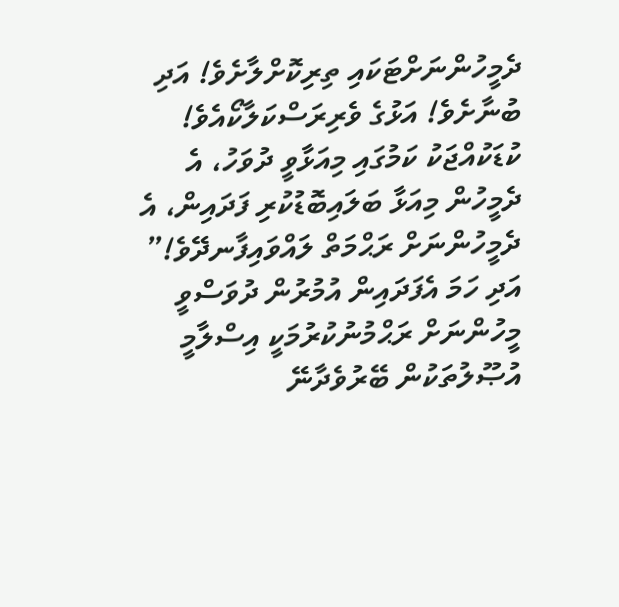ދެމީހުންނަށްޓަކައި ތިރިކޮށްލާށެވެ! އަދި ބުނާށެވެ! އަޅުގެ ވެރިރަސްކަލާކޯއެވެ! ކުޑަކުއްޖަކު ކަމުގައި މިއަޅާވީ ދުވަހު، އެ ދެމީހުން މިއަޅާ ބަލައިބޮޑުކުރި ފަދައިން، އެ ދެމީހުންނަށް ރަޙްމަތް ލައްވައިފާނދޭވެ!”
އަދި ހަމަ އެފަދައިން އުމުރުން ދުވަސްވީ މީހުންނަށް ރަޙްމުނުކުރުމަކީ އިސްލާމީ އުޞޫލުތަކުން ބޭރުވެދާނޭ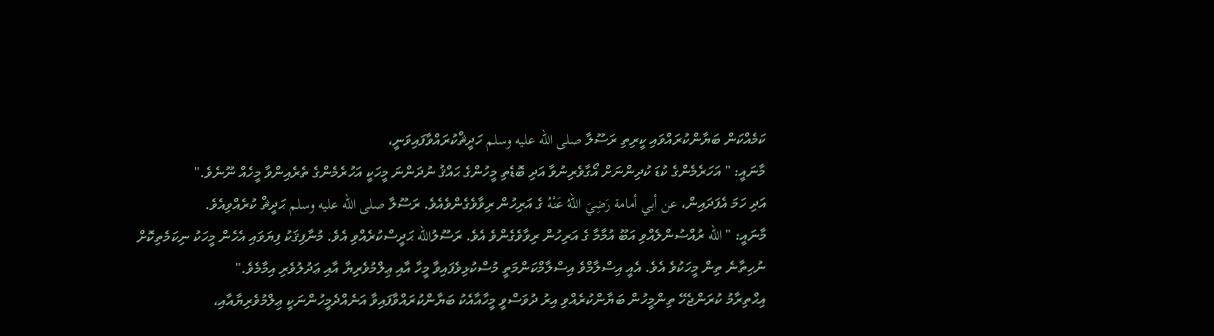ކަމެއްކަން ބަޔާންކުރައްވައި ކީރިތި ރަސޫލާ صلى الله عليه وسلم ހަދީޘްކުރައްވާފައިވަނީ،
މާނައީ: " އަހަރެމެންގެ ކުޑަ ކުދިންނަށް އޯގާވެރިނުވާ އަދި ބޮޑެތި މީހުންގެ ޙައްޤު ނުދަންނަ މީހަކީ އަހުރެމެންގެ ތެރެއިންވާ މީހެއް ނޫނެވެ."
އަދި ހަމަ އެފަދައިން، عن أبي أمامة رَضِيَ اللهُ عَنْهُ ގެ އަރިހުން ރިވާވެގެންވެއެވެ. ރަސޫލާ صلى الله عليه وسلم ޙަދީޘް ކުރެއްވިއެވެ.
މާނައީ: " الله ރުއްސުންލެއްވި އަބޫ އުމާމާ ގެ އަރިހުން ރިވާވެގެންވެ އެވެ. ރަސޫލުالله ޙަދީސްކުރެއްވި އެވެ. މުނާފިޤަކު ފިޔަވައި އެހެން މީހަކު ނިކަމެތިކޮށް ނުހިތާނެ ތިން މީހަކުވެ އެވެ. އެއީ އިސްލާމްވެ އިސްލާމްކަންމަތީ މުސްކުޅިވެފައިވާ މީހާ އާއި ޢިލްމުވެރިޔާ އާއި ޢަދުލުވެރި އިމާމެވެ."
އިޙްތިރާމު ކުރަންޖެހޭ ތިންމީހުން ބަޔާންކުރެއްވި އިރު ދުވަސްވީ މީހާއާއެކު ބަޔާންކުރައްވާފައިވާ އަނެއްދެމީހުންނަކީ ޢިލްމުވެރިޔާއާއި،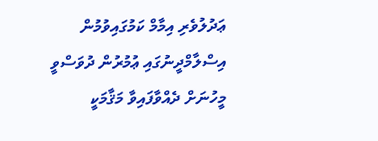ޢަދުލުވެރި އިމާމް ކަމުގައިވުމުން އިސްލާމްދީނުގައި ޢުމުރުން ދުވަސްވީ މީހުނަށް ދެއްވާފައިވާ މަޤާމަކީ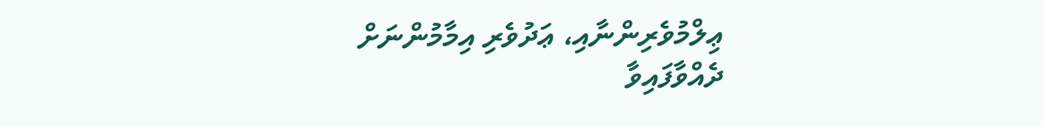ޢިލްމުވެރިންނާއި، ޢަދުވެރި އިމާމުންނަށް ދެއްވާފައިވާ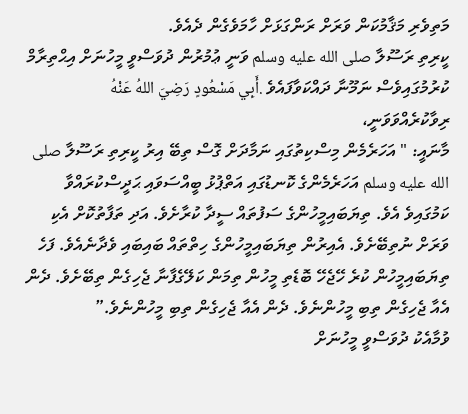މަތިވެރި މަޤާމުކަން ވަރަށް ރަންގަޅަށް ހާމަވެގެން ދެއެވެ.
ކީރިތި ރަސޫލާ صلى الله عليه وسلم ވަނީ ޢުމުރުން ދުވަސްވީ މީހުނަށް އިޙްތިރާމް ކުރުމުގައިވެސް ނަމޫނާ ދައްކަވާފައެވެ .أَبِي مَسْعُودٍ رَضِيَ اللهُ عَنْهُ ރިވާކުރެއްވަވަނީ،
މާނައީ: " އަހަރެމެން މިސްކިތުގައި ނަމާދަށް ގޮސް ތިބޭ އިރު ކީރިތި ރަސޫލާ صلى الله عليه وسلم އަހަރެމެންގެ ކޮނޑުގައި އަތްޕުޅު ބީއްސަވައި ޙަދީސްކުރައްވާ ކަމުގައިވެ އެވެ. ތިޔަބައިމީހުންގެ ސަފުތައް ސީދާ ކުރާށެވެ. އަދި ތަފާތުކޮށް އެކި ވަރަށް ނުތިބޭށެވެ. އެއިރުން ތިޔަބައިމީހުންގެ ހިތްތައް ބައިބައި ވެދާނެއެވެ. ފަހެ ތިޔަބައިމީހުން ކުރެ ހޭޖެހޭ ބޮޑެތި މީހުން ތިމަން ކަލޭގެފާނާ ޖެހިގެން ތިބޭށެވެ. ދެން އެއާ ޖެހިގެން ތިބި މީހުންނެވެ. ދެން އެއާ ޖެހިގެން ތިބި މީހުންނެވެ.”
ވުމާއެކު ދުވަސްވީ މީހުނަށް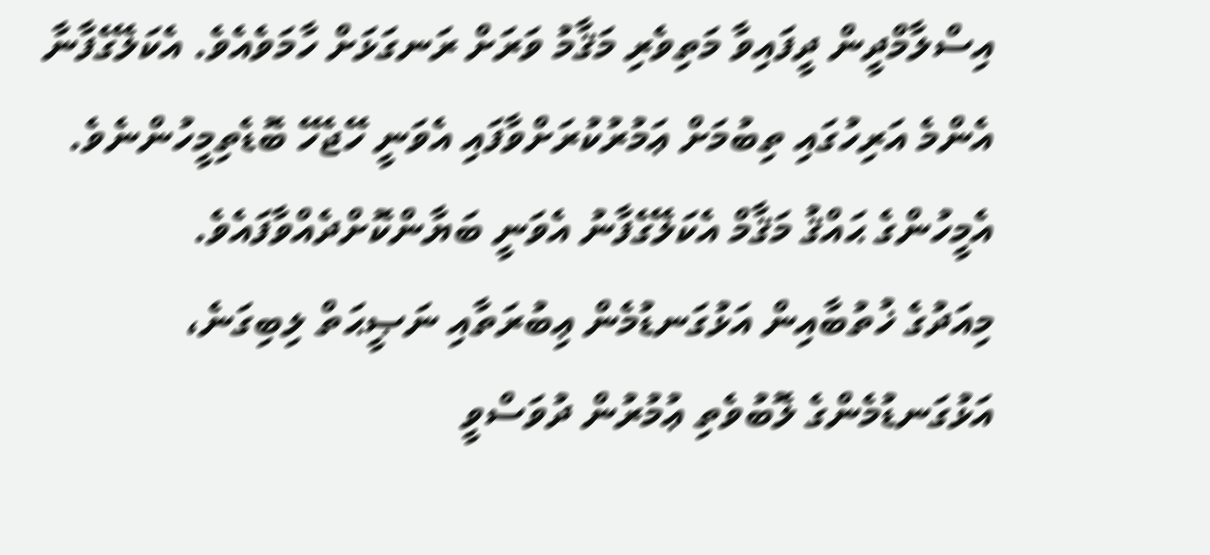އިސްލާމްދީން ދީފައިވާ މަތިވެރި މަޤާމު ވަރަށް ރަނގަޅަށް ހާމަވެއެވެ. އެކަލޭގެފާނާ އެންމެ އަރިހުގައި ތިބުމަށް ޢަމުރުކުރަށްވާފައި އެވަނީ ހޭޖެހޭ ބޮޑެތިމީހުންނެވެ. އެމީހުންގެ ޙައްޤު މަޤާމް އެކަލޭގެފާނު އެވަނީ ބަޔާންކޮށްދެއްވާފައެވެ.
މިއަދުގެ ޚުތުބާއިން އަޅުގަނޑުމެން ޢިބުރަތާއި ނަޞީޙަތް ލިބިގަނެ، އަޅުގަނޑުމެންގެ ލޮބުވެތި ޢުމުރުން ދުވަސްވީ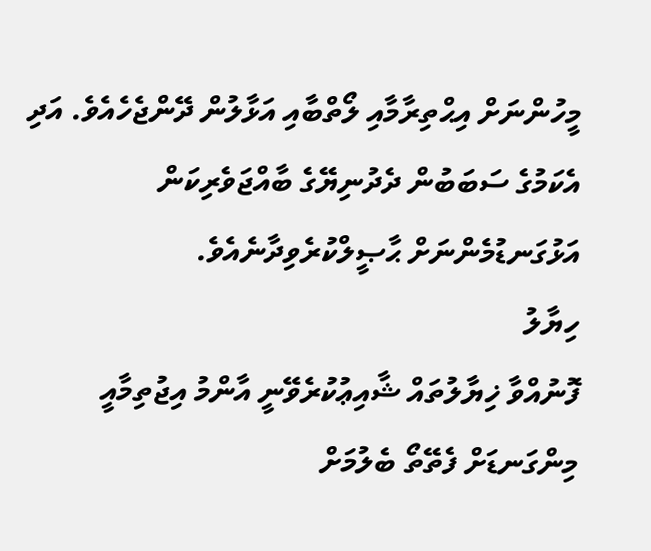މީހުންނަށް އިޙްތިރާމާއި ލޯތްބާއި އަޅާލުން ދޭންޖެހެއެވެ. އަދި އެކަމުގެ ސަބަބުން ދެދުނިޔޭގެ ބާއްޖަވެރިކަން އަޅުގަނޑުމެންނަށް ޙާޞީލްކުރެވިދާނެއެވެ.
ހިޔާލު
ފޮނުއްވާ ޚިޔާލުތައް ޝާއިޢުކުރެވޭނީ އާންމު އިޖުތިމާއީ މިންގަނޑަށް ފެތޭތޯ ބެލުމަށް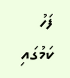ފަހު ކަމުގައި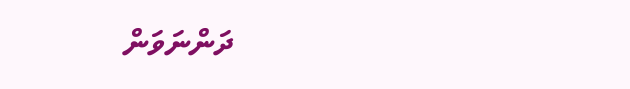ދަންނަވަން